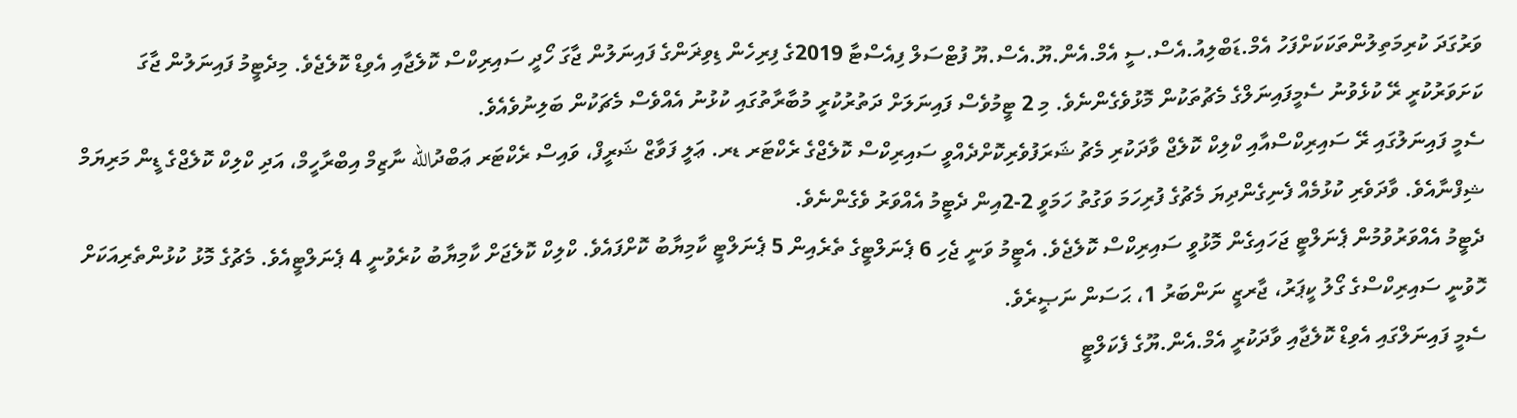ވަރުގަދަ ކުރިމަތިލުންތަކަކަށްފަހު އެމް.ޑަބްލިއު.އެސް.ސީ އެމް.އެން.ޔޫ.އެސް.ޔޫ ފުޓްސަލް ފިއެސްޓާ 2019ގެ ފިރިހެން ޑިވިޜަންގެ ފައިނަލުން ޖާގަ ހޯދީ ސައިރިކްސް ކޮލެޖާއި އެވިޑް ކޮލެޖެވެ. މިދެޓީމު ފައިނަލުން ޖާގަ ކަށަވަރުކުރީ ރޭ ކުޅެވުނު ސެމީފައިނަލްގެ މެޗުތަކުން މޮޅުވެގެންނެވެ. މި 2 ޓީމުވެސް ފައިނަލަށް ދަތުރުކުރީ މުބާރާތުގައި ކުޅުނު އެއްވެސް މެޗަކުން ބަލިނުވެއެވެ.
ސެމީ ފައިނަލުގައި ރޭ ސައިރިކްސްއާއި ކްލިކް ކޮލެޖް ވާދަކުރި މެޗު ޝަރަފުވެރިކޮށްދެއްވީ ސައިރިކްސް ކޮލެޖްގެ ރެކްޓަރ ޑރ. ޢަލީ ފަވާޒް ޝަރީފް، ވައިސް ރެކްޓަރ ޢަބްދުالله ނާޒިމް އިބްރާހީމް، އަދި ކްލިކް ކޮލެޖްގެ ޑީން މަރިޔަމް ޝިފްނާއެވެ. ވާދަވެރި ކުޅުމެއް ފެނިގެންދިޔަ މެޗުގެ ފުރިހަމަ ވަގުތު ހަމަވީ 2-2އިން ދެޓީމު އެއްވަރު ވެގެންނެވެ.
ދެޓީމު އެއްވަރުވުމުން ޕެނަލްޓީ ޖަހައިގެން މޮޅުވީ ސައިރިކްސް ކޮލެޖެވެ. އެޓީމު ވަނީ ޖެހި 6 ޕެނަލްޓީގެ ތެރެއިން 5 ޕެނަލްޓީ ކާމިޔާބު ކޮށްފައެވެ. ކްލިކް ކޮލެޖަށް ކާމިޔާބު ކުރެވުނީ 4 ޕެނަލްޓީއެވެ. މެޗުގެ މޮޅު ކުޅުންތެރިއަކަށް ހޮވުނީ ސައިރިކްސްގެ ގޯލު ކީޕަރު، ޖާރޒީ ނަންބަރު 1، ޙަސަން ނަޞީރެވެ.
ސެމީ ފައިނަލްގައި އެވިޑް ކޮލެޖާއި ވާދަކުރީ އެމް.އެން.ޔޫގެ ފެކަލްޓީ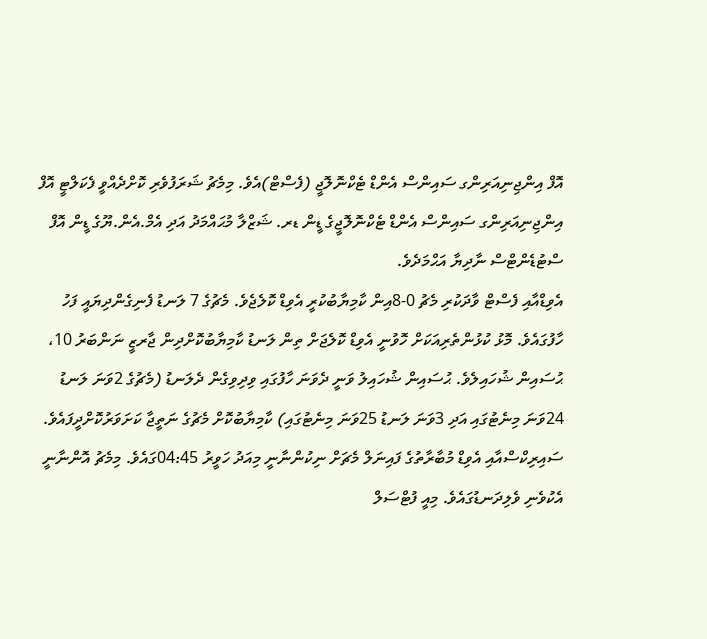އޮފް އިންޖިނިއަރިންގ ސައިންސް އެންޑް ޓެކްނޮލޮޖީ (ފެސްޓް)އެވެ. މިމެޗު ޝަރަފުވެރި ކޮށްދެއްވީ ފެކަލްޓީ އޮފް އިންޖިނިއަރިންގ ސައިންސް އެންޑް ޓެކްނޮލޮޖީގެ ޑީން ޑރ. ޝަޒްލާ މުޙައްމަދު އަދި އެމް.އެން.ޔޫގެ ޑީން އޮފް ސްޓުޑެންޓްސް ނާދިޔާ އަޙްމަދެވެ.
އެވިޑްއާއި ފެސްޓް ވާދަކުރި މެޗު 0-8އިން ކާމިޔާބުކުރީ އެވިޑް ކޮލެޖެވެ. މެޗުގެ 7 ލަނޑު ފެނިގެންދިޔައީ ފަހު ހާފުގައެވެ. މޮޅު ކުޅުންތެރިއަކަށް ހޮވުނީ އެވިޑް ކޮލެޖަށް ތިން ލަނޑު ކާމިޔާބުކޮށްދިން ޖާރޒީ ނަންބަރު 10، ޙުސައިން ޝުހައިލެވެ. ޙުސައިން ޝުހައިލު ވަނީ ދެވަނަ ހާފުގައި ވިދިވިގެން ދެލަނޑު (މެޗުގެ 2ވަނަ ލަނޑު 24ވަނަ މިނެޓުގައި އަދި 3ވަނަ ލަނޑު 25ވަނަ މިނެޓުގައި) ކާމިޔާބުކޮށް މެޗުގެ ނަތީޖާ ކަށަވަރުކޮށްދީފައެވެ.
ސައިރިކްސްއާއި އެވިޑް މުބާރާތުގެ ފައިނަލް މެޗަށް ނިކުންނާނީ މިއަދު ހަވީރު 04:45ގައެވެ. މިމެޗު އޮންނާނީ އެކުވެނި ވެލިދަނޑުގައެވެ. މިއީ ފުޓްސަލް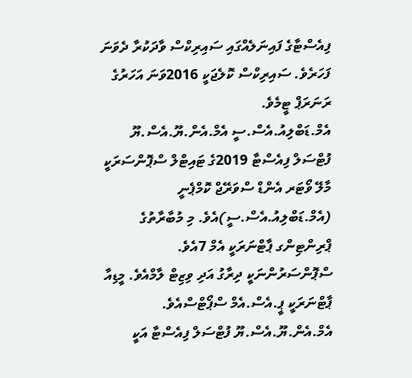ފިއެސްޓާގެ ފައިނަލެއްގައި ސައިރިކްސް ވާދަކުރާ ދެވަނަ ފަހަރެވެ. ސައިރިކްސް ކޮލެޖަކީ 2016ވަނަ އަހަރުގެ ރަނަރަޕް ޓީމެވެ.
އެމް.ޑަބްލިއު.އެސް.ސީ އެމް.އެން.ޔޫ.އެސް.ޔޫ ފުޓްސަލް ފިއެސްޓާ 2019ގެ ޓައިޓްލް ސްޕޮންސަރަކީ މާލޭ ވޯޓަރ އެންޑް ސްވަރޭޖް ކޮމްޕެނީ (އެމް.ޑަބްލިއު.އެސް.ސީ)އެވެ. މި މުބާރާތުގެ ޕްރިންޓިންގ ޕާޓްނަރަކީ އެމް 7އެވެ. ސްޕޮންސަރުންނަކީ ދިރާގު އަދި ވިޒިޓް ލާމްއެވެ. މީޑިއާ ޕާޓްނަރަކީ ޕީ.އެސް.އެމް ސްޕޯޓްސްއެވެ.
އެމް.އެން.ޔޫ.އެސް.ޔޫ ފުޓްސަލް ފިއެސްޓާ އަކީ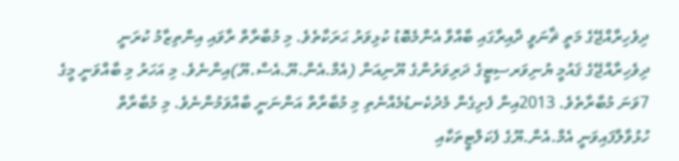ދިވެހިރާއްޖޭގެ މަތީ ޘާނަވީ ދާއިރާގައި ބާއްވާ އެންމެބޮޑު ކުޅިވަރު ޙަރަކާތެވެ. މި މުބާރާތް ރާވައި އިންތިޒާމު ކުރަނީ ދިވެހިރާއްޖޭގެ ޤައުމީ ޔުނިވަރސިޓީގެ ދަރިވަރުންގެ ޔޫނިއަން (އެމް.އެން.ޔޫ.އެސް.ޔޫ)އިންނެވެ. މި އަހަރު މި ބާއްވަނީ މީގެ 7ވަނަ މުބާރާތެވެ. 2013އިން ފެށިގެން މެދުކެނޑުމެއްނެތި މި މުބާރާތް އަންނަނީ ބާއްވަމުންނެވެ. މި މުބާރާތް ހުޅުވާލާފައިވަނީ އެމް.އެން.ޔޫގެ ފެކަލްޓީތަކާއި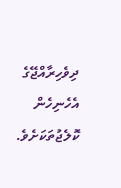ދިވެހިރާއްޖޭގެ އެހެނިހެން ކޮލެޖުތަކަށެވެ.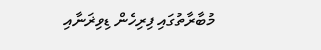މުބާރާތުގައި ފިރިހެން ޑިވިޜަނާއި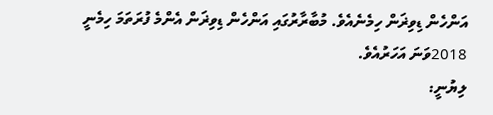އަންހެން ޑިވިޜަން ހިމެނެއެވެ. މުބާރާރުގައި އަންހެން ޑިވިޜަން އެންމެ ފުރަތަމަ ހިމެނީ 2018ވަނަ އަހަރުއެވެ.
ލިޔުނީ: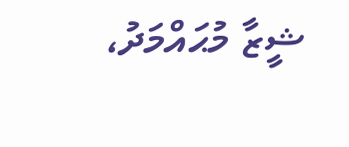ޝީޒާ މުޙައްމަދު،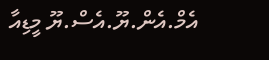އެމް.އެން.ޔޫ.އެސް.ޔޫ މީޑިއާ